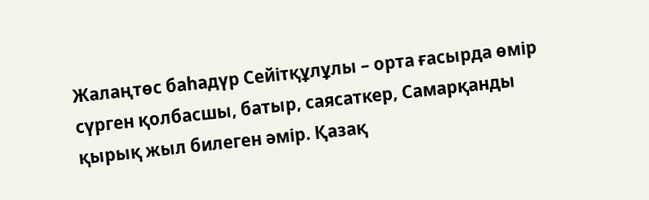Жалаңтөс баһадүр Сейітқұлұлы – орта ғасырда өмір сүрген қолбасшы, батыр, саясаткер, Самарқанды қырық жыл билеген әмір. Қазақ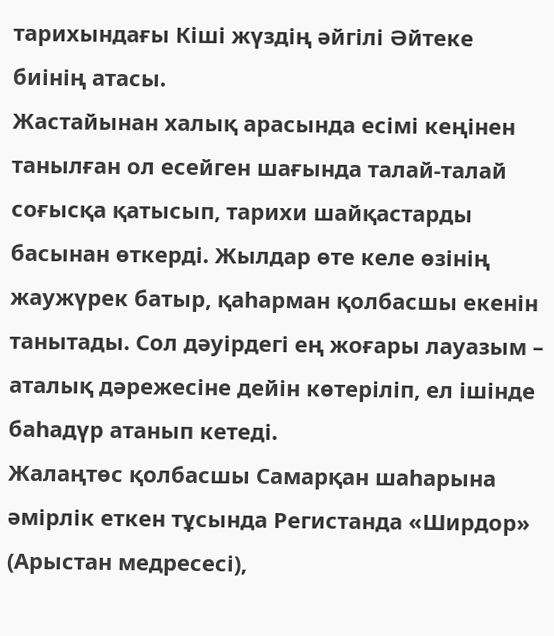тарихындағы Кіші жүздің әйгілі Әйтеке биінің атасы.
Жастайынан халық арасында есімі кеңінен танылған ол есейген шағында талай-талай соғысқа қатысып, тарихи шайқастарды басынан өткерді. Жылдар өте келе өзінің жаужүрек батыр, қаһарман қолбасшы екенін танытады. Сол дәуірдегі ең жоғары лауазым – аталық дәрежесіне дейін көтеріліп, ел ішінде баһадүр атанып кетеді.
Жалаңтөс қолбасшы Самарқан шаһарына әмірлік еткен тұсында Регистанда «Ширдор» (Арыстан медресесі),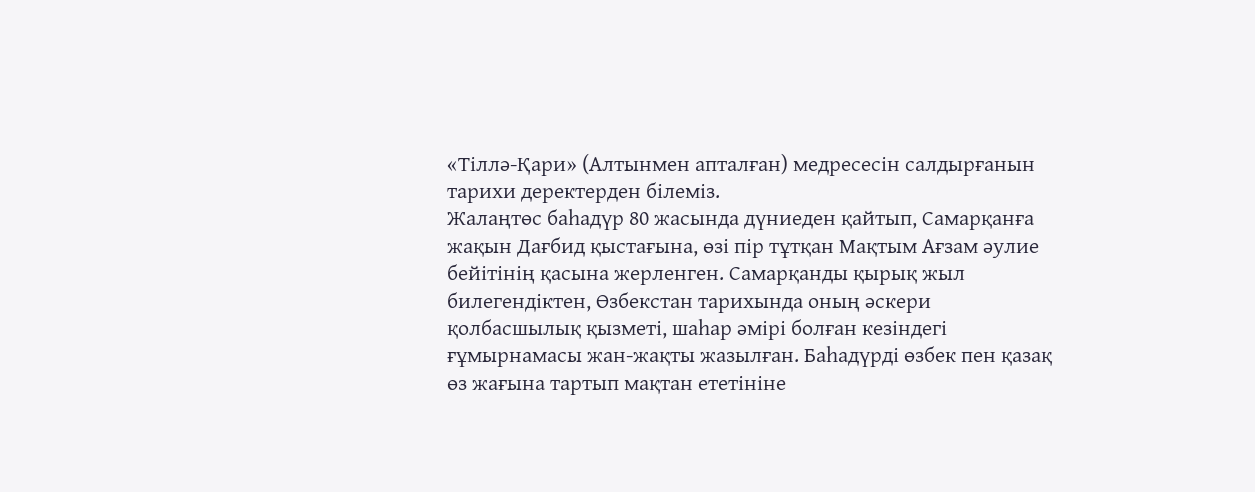«Тіллә-Қари» (Алтынмен апталған) медресесін салдырғанын тарихи деректерден білеміз.
Жалаңтөс баһадүр 80 жасында дүниеден қайтып, Самарқанға жақын Дағбид қыстағына, өзі пір тұтқан Мақтым Ағзам әулие бейітінің қасына жерленген. Самарқанды қырық жыл билегендіктен, Өзбекстан тарихында оның әскери қолбасшылық қызметі, шаһар әмірі болған кезіндегі ғұмырнамасы жан-жақты жазылған. Баһадүрді өзбек пен қазақ өз жағына тартып мақтан ететініне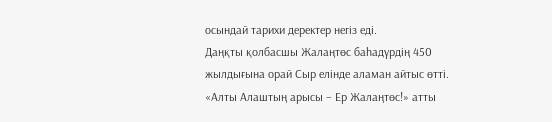осындай тарихи деректер негіз еді.
Даңқты қолбасшы Жалаңтөс баһадүрдің 450 жылдығына орай Сыр елінде аламан айтыс өтті. «Алты Алаштың арысы – Ер Жалаңтөс!» атты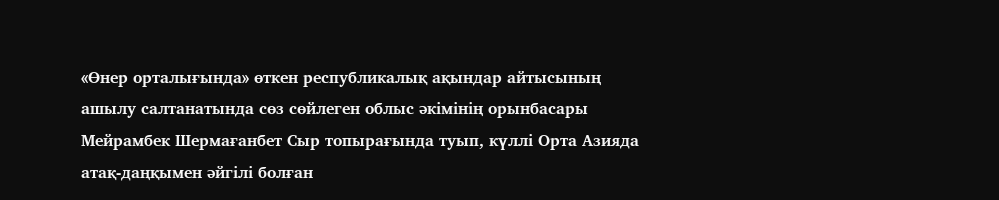«Өнер орталығында» өткен республикалық ақындар айтысының ашылу салтанатында сөз сөйлеген облыс әкімінің орынбасары Мейрамбек Шермағанбет Сыр топырағында туып, күллі Орта Азияда атақ-даңқымен әйгілі болған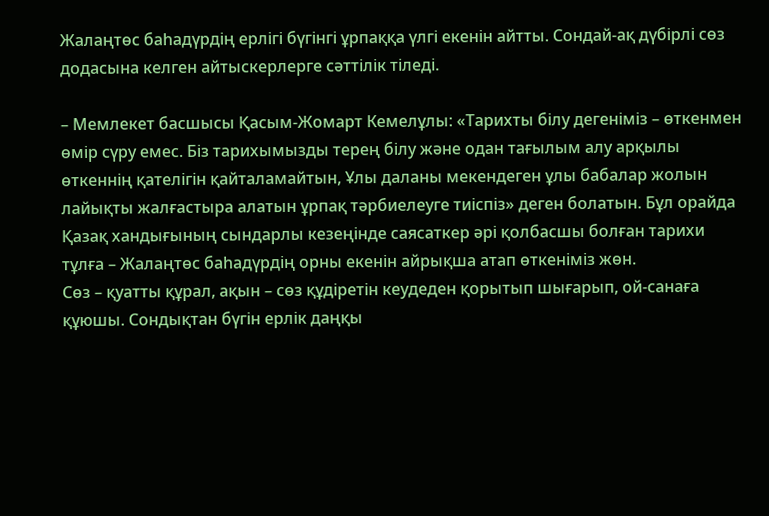Жалаңтөс баһадүрдің ерлігі бүгінгі ұрпаққа үлгі екенін айтты. Сондай-ақ дүбірлі сөз додасына келген айтыскерлерге сәттілік тіледі.

– Мемлекет басшысы Қасым-Жомарт Кемелұлы: «Тарихты білу дегеніміз – өткенмен өмір сүру емес. Біз тарихымызды терең білу және одан тағылым алу арқылы өткеннің қателігін қайталамайтын, Ұлы даланы мекендеген ұлы бабалар жолын лайықты жалғастыра алатын ұрпақ тәрбиелеуге тиіспіз» деген болатын. Бұл орайда Қазақ хандығының сындарлы кезеңінде саясаткер әрі қолбасшы болған тарихи тұлға – Жалаңтөс баһадүрдің орны екенін айрықша атап өткеніміз жөн.
Сөз – қуатты құрал, ақын – сөз құдіретін кеудеден қорытып шығарып, ой-санаға құюшы. Сондықтан бүгін ерлік даңқы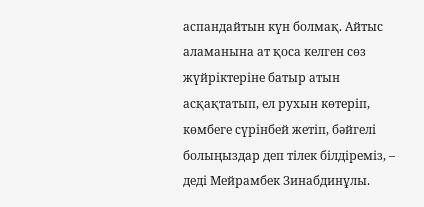аспандайтын күн болмақ. Айтыс аламанына ат қоса келген сөз жүйріктеріне батыр атын асқақтатып, ел рухын көтеріп, көмбеге сүрінбей жетіп, бәйгелі болыңыздар деп тілек білдіреміз, – деді Мейрамбек Зинабдинұлы.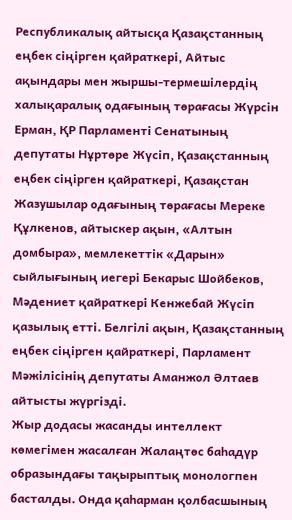Республикалық айтысқа Қазақстанның еңбек сіңірген қайраткері, Айтыс ақындары мен жыршы-термешілердің халықаралық одағының төрағасы Жүрсін Ерман, ҚР Парламенті Сенатының депутаты Нұртөре Жүсіп, Қазақстанның еңбек сіңірген қайраткері, Қазақстан Жазушылар одағының төрағасы Мереке Құлкенов, айтыскер ақын, «Алтын домбыра», мемлекеттік «Дарын» сыйлығының иегері Бекарыс Шойбеков, Мәдениет қайраткері Кенжебай Жүсіп қазылық етті. Белгілі ақын, Қазақстанның еңбек сіңірген қайраткері, Парламент Мәжілісінің депутаты Аманжол Әлтаев айтысты жүргізді.
Жыр додасы жасанды интеллект көмегімен жасалған Жалаңтөс баһадүр образындағы тақырыптық монологпен басталды. Онда қаһарман қолбасшының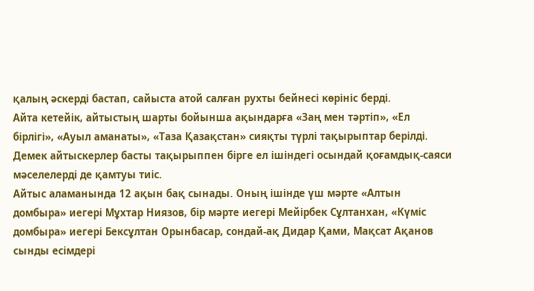қалың әскерді бастап, сайыста атой салған рухты бейнесі көрініс берді.
Айта кетейік, айтыстың шарты бойынша ақындарға «Заң мен тәртіп», «Ел бірлігі», «Ауыл аманаты», «Таза Қазақстан» сияқты түрлі тақырыптар берілді. Демек айтыскерлер басты тақырыппен бірге ел ішіндегі осындай қоғамдық-саяси мәселелерді де қамтуы тиіс.
Айтыс аламанында 12 ақын бақ сынады. Оның ішінде үш мәрте «Алтын домбыра» иегері Мұхтар Ниязов, бір мәрте иегері Мейірбек Сұлтанхан, «Күміс домбыра» иегері Бексұлтан Орынбасар, сондай-ақ Дидар Қами, Мақсат Ақанов сынды есімдері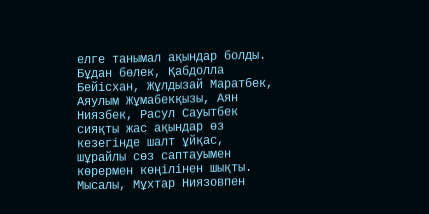елге танымал ақындар болды. Бұдан бөлек, Қабдолла Бейісхан, Жұлдызай Маратбек, Аяулым Жұмабекқызы, Аян Ниязбек, Расул Сауытбек сияқты жас ақындар өз кезегінде шалт ұйқас, шұрайлы сөз саптауымен көрермен көңілінен шықты.
Мысалы, Мұхтар Ниязовпен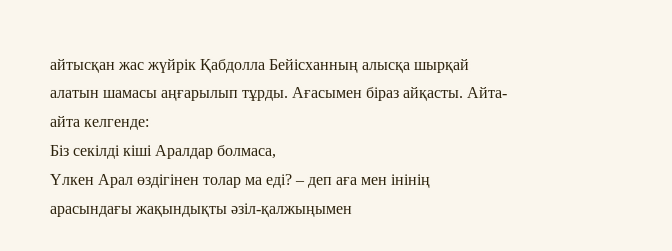айтысқан жас жүйрік Қабдолла Бейісханның алысқа шырқай алатын шамасы аңғарылып тұрды. Ағасымен біраз айқасты. Айта-айта келгенде:
Біз секілді кіші Аралдар болмаса,
Үлкен Арал өздігінен толар ма еді? – деп аға мен інінің арасындағы жақындықты әзіл-қалжыңымен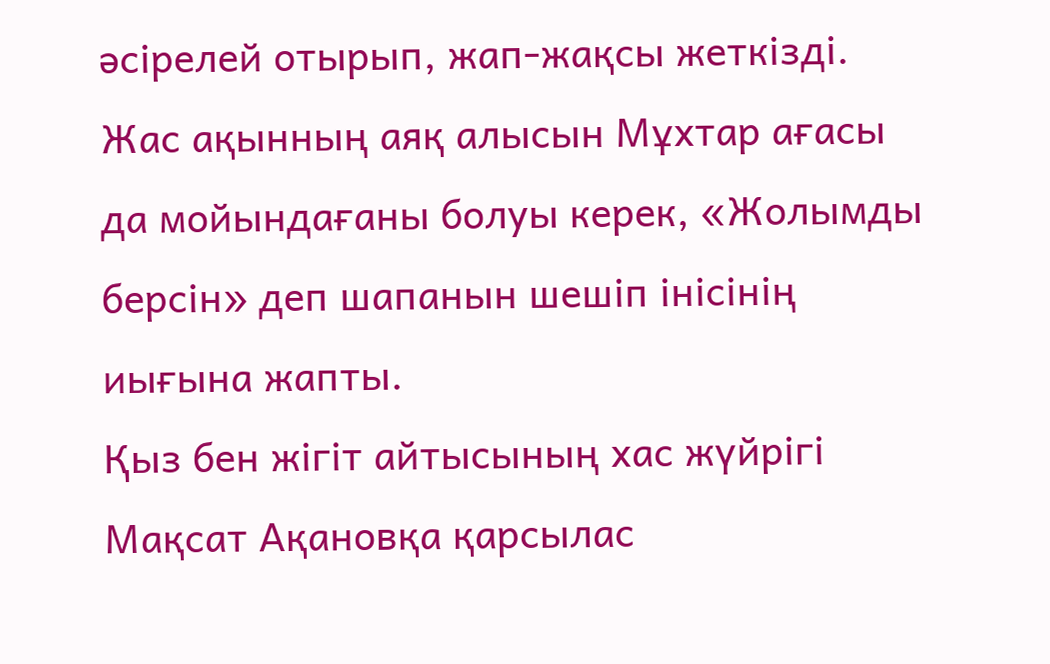әсірелей отырып, жап-жақсы жеткізді. Жас ақынның аяқ алысын Мұхтар ағасы да мойындағаны болуы керек, «Жолымды берсін» деп шапанын шешіп інісінің иығына жапты.
Қыз бен жігіт айтысының хас жүйрігі Мақсат Ақановқа қарсылас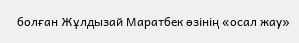болған Жұлдызай Маратбек өзінің «осал жау»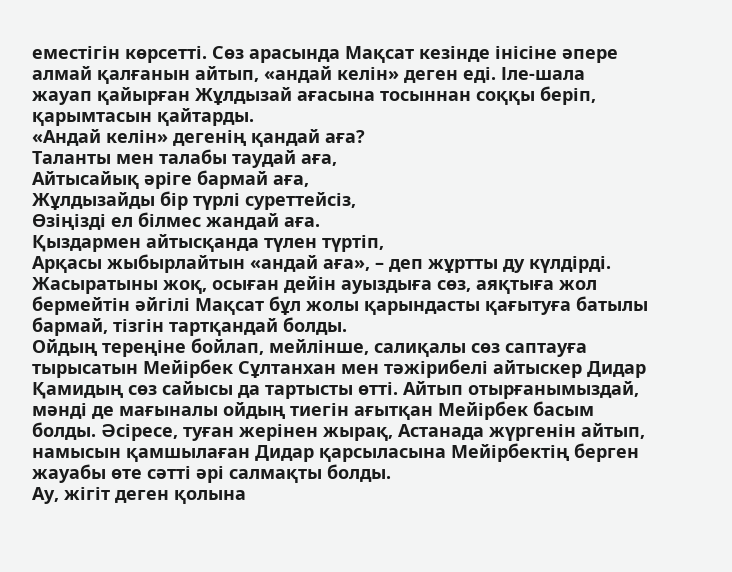еместігін көрсетті. Сөз арасында Мақсат кезінде інісіне әпере алмай қалғанын айтып, «андай келін» деген еді. Іле-шала жауап қайырған Жұлдызай ағасына тосыннан соққы беріп, қарымтасын қайтарды.
«Андай келін» дегенің қандай аға?
Таланты мен талабы таудай аға,
Айтысайық әріге бармай аға,
Жұлдызайды бір түрлі суреттейсіз,
Өзіңізді ел білмес жандай аға.
Қыздармен айтысқанда түлен түртіп,
Арқасы жыбырлайтын «андай аға», – деп жұртты ду күлдірді.
Жасыратыны жоқ, осыған дейін ауыздыға сөз, аяқтыға жол бермейтін әйгілі Мақсат бұл жолы қарындасты қағытуға батылы бармай, тізгін тартқандай болды.
Ойдың тереңіне бойлап, мейлінше, салиқалы сөз саптауға тырысатын Мейірбек Сұлтанхан мен тәжірибелі айтыскер Дидар Қамидың сөз сайысы да тартысты өтті. Айтып отырғанымыздай, мәнді де мағыналы ойдың тиегін ағытқан Мейірбек басым болды. Әсіресе, туған жерінен жырақ, Астанада жүргенін айтып, намысын қамшылаған Дидар қарсыласына Мейірбектің берген жауабы өте сәтті әрі салмақты болды.
Ау, жігіт деген қолына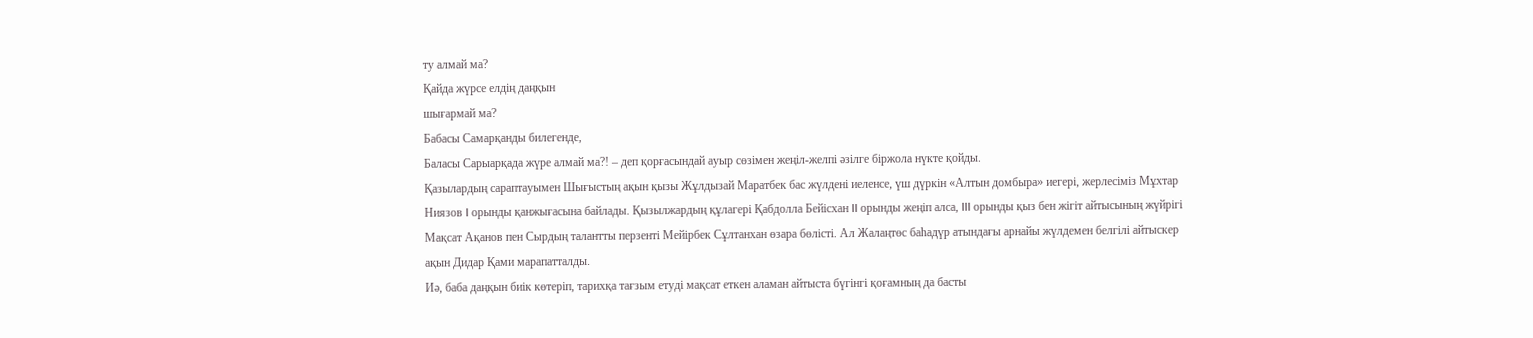ту алмай ма?
Қайда жүрсе елдің даңқын
шығармай ма?
Бабасы Самарқанды билегенде,
Баласы Сарыарқада жүре алмай ма?! – деп қорғасындай ауыр сөзімен жеңіл-желпі әзілге біржола нүкте қойды.
Қазылардың сараптауымен Шығыстың ақын қызы Жұлдызай Маратбек бас жүлдені иеленсе, үш дүркін «Алтын домбыра» иегері, жерлесіміз Мұхтар Ниязов I орынды қанжығасына байлады. Қызылжардың құлагері Қабдолла Бейісхан II орынды жеңіп алса, III орынды қыз бен жігіт айтысының жүйрігі Мақсат Ақанов пен Сырдың талантты перзенті Мейірбек Сұлтанхан өзара бөлісті. Ал Жалаңтөс баһадүр атындағы арнайы жүлдемен белгілі айтыскер ақын Дидар Қами марапатталды.
Иә, баба даңқын биік көтеріп, тарихқа тағзым етуді мақсат еткен аламан айтыста бүгінгі қоғамның да басты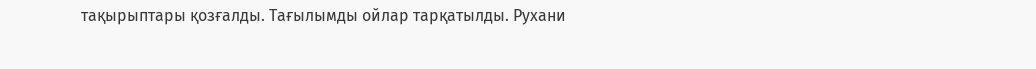тақырыптары қозғалды. Тағылымды ойлар тарқатылды. Рухани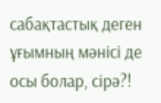сабақтастық деген ұғымның мәнісі де осы болар, сірә?!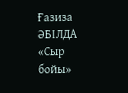Ғазиза ӘБІЛДА
«Сыр бойы»